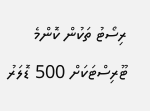ރިސޯޓު ތަކުން ކޮންމެ ޓޫރިސްޓަކަށް 500 ޑޮލަރު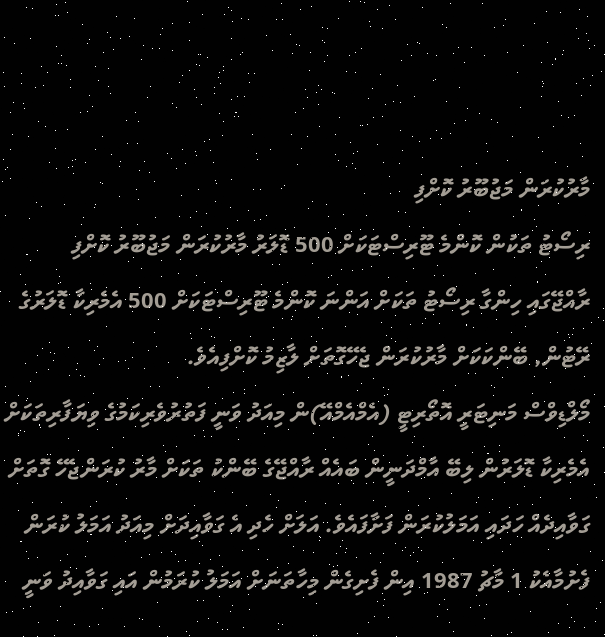މާރުކުރަން މަޖުބޫރު ކޮށްފި
ރިސޯޓު ތަކުން ކޮންމެ ޓޫރިސްޓަކަށް 500 ޑޮލަރު މާރުކުރަން މަޖުބޫރު ކޮށްފި
ރާއްޖޭގައި ހިންގާ ރިސޯޓު ތަކަށް އަންނަ ކޮންމެ ޓޫރިސްޓަކަށް 500 އެމެރިކާ ޑޮލަރުގެ ރޭޓުން, ބޭންކަކަށް މާރުކުރަން ޖެހޭގޮތަށް ލާޒިމު ކޮށްފިއެވެ.
މޯލްޑިވްސް މަނިޓަރީ އޮތޯރިޓީ (އެމްއެމްއޭ)ން މިއަދު ވަނީ ފަތުރުވެރިކަމުގެ ވިޔަފާރިތަކަށް އެމެރިކާ ޑޮލަރުން ލިބޭ އާމްދަނީން ބައެއް ރާއްޖޭގެ ބޭންކު ތަކަށް މާރު ކުރަންޖެހޭ ގޮތަށް ގަވާއިދެއް ހަދައި އަމަލުކުރަން ފަށާފައެވެ. އަލަށް ހެދި އެ ގަވާއިދަށް މިއަދު އަމަލު ކުރަން ފެށުމާއެކު 1 މާޗު 1987 އިން ފެށިގެން މިހާތަނަށް އަމަލު ކުރަމުން އައި ގަވާއިދު ވަނީ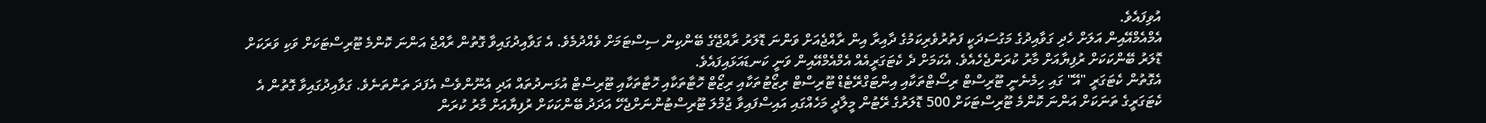އުވިފައެވެ.
އެމްއެމްއޭއިން އަލަށް ހެދި ގަވާއިދުގެ މަގުސަދަކީ ފަތުރުވެރިކަމުގެ ދާއިރާ އިން ރާއްޖެއަށް ވަންނަ ޑޮލަރު ރާއްޖޭގެ ބޭންކިން ސިސްޓަމަށް ވެއްދުމެވެ. އެ ގަވާއިދުގައިވާ ގޮތުން ރާއްޖެ އަންނަ ކޮންމެ ޓޫރިސްޓަކަށް ވަކި ވަރަކަށް ޑޮލަރު ބޭންކަކަށް ރުފިޔާއަށް މާރު ކުރަންޖެހެއެވެ. އެކަމަށް ދެ ކެޓަގަރީއެއް އެމްއެމްއޭއިން ވަނީ ކަނޑައަޅައިފައެވެ.
އެގޮތުން ކެޓަގަރީ "އޭ" ގައި ހިމެނެނީ ޓޫރިސްޓް ރިސޯޓްތަކާއި އިންޓަގްރޭޓެޑް ޓޫރިސްޓް ރިޒޯޓުތަކާއި ރިޒޯޓް ހޮޓާތަކާއި ހޮޓާތަކާއި ޓޫރިސްޓް އުޅަނދުތައް އަދި އެނޫންވެސް އެފަދަ ތަންތަނެވެ. ގަވާއިދުގައިވާ ގޮތުން އެ ކެޓަގަރީގެ ތަނަކަށް އަންނަ ކޮންމެ ޓޫރިސްޓަކަށް 500 ޑޮލަރުގެ ރޭޓުން މީލާދީ މަހެއްގައި އައިސްފައިވާ ޖުމްލަ ޓޫރިސްޓުންނަށްޖެހޭ އަދަދު ބޭންކަކަށް ރުފިޔާއަށް މާރު ކުރަން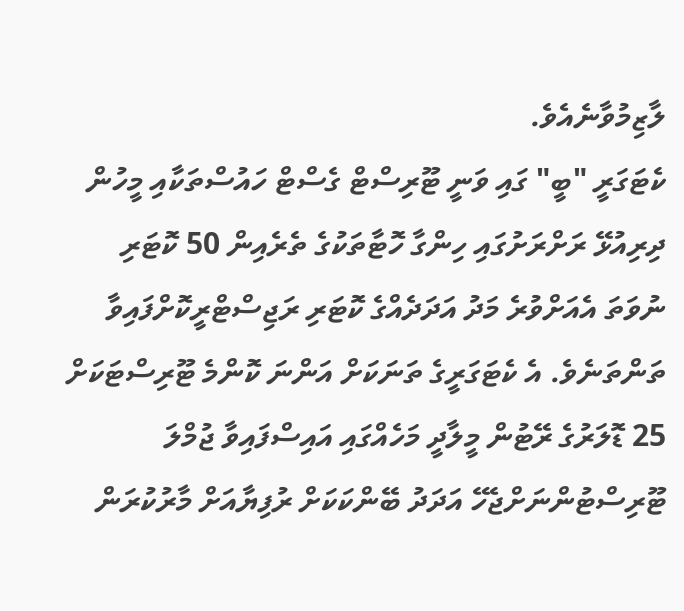ލާޒިމުވާނެއެވެ.
ކެޓަގަރީ "ބީ" ގައި ވަނީ ޓޫރިސްޓް ގެސްޓް ހައުސްތަކާއި މީހުން ދިރިއުޅޭ ރަށްރަށުގައި ހިންގާ ހޮޓާތަކުގެ ތެރެއިން 50 ކޮޓަރި ނުވަތަ އެއަށްވުރެ މަދު އަދަދެއްގެ ކޮޓަރި ރަޖިސްޓްރީކޮށްފައިވާ ތަންތަނެވެ. އެ ކެޓަގަރީގެ ތަނަކަށް އަންނަ ކޮންމެ ޓޫރިސްޓަކަށް 25 ޑޮލަރުގެ ރޭޓުން މީލާދީ މަހެއްގައި އައިސްފައިވާ ޖުމްލަ ޓޫރިސްޓުންނަށްޖެހޭ އަދަދު ބޭންކަކަށް ރުފިޔާއަށް މާރުކުރަން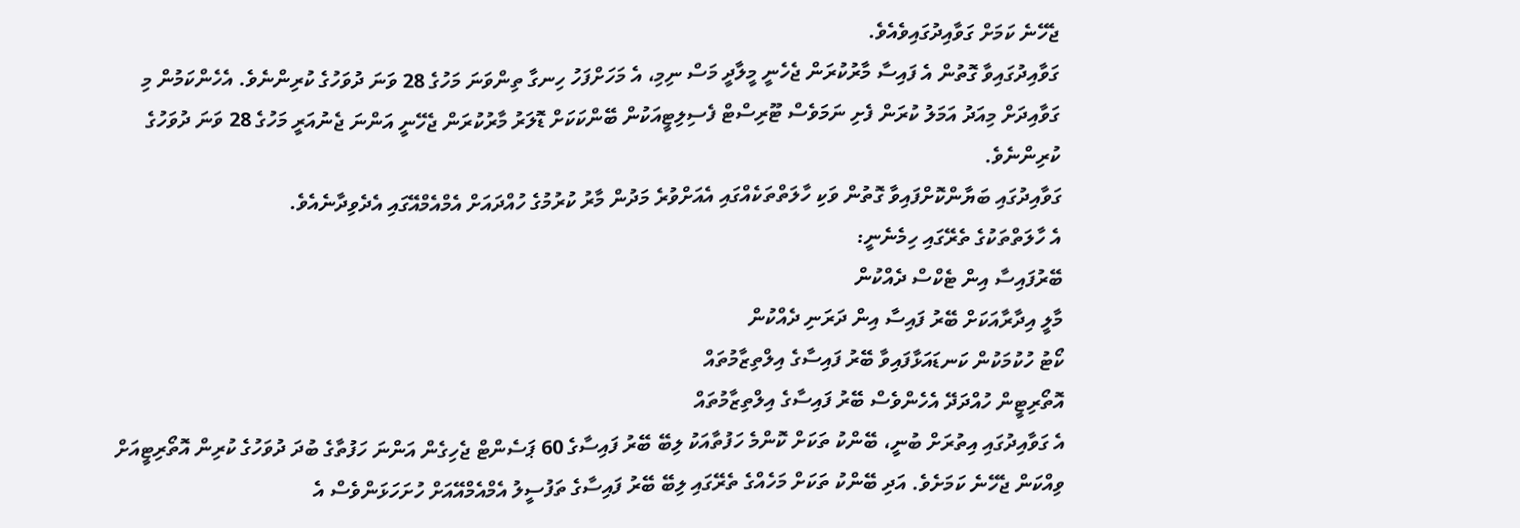ޖެހޭނެ ކަމަށް ގަވާއިދުގައިވެއެވެ.
ގަވާއިދުގައިވާ ގޮތުން އެ ފައިސާ މާރުކުރަން ޖެހެނީ މީލާދީ މަސް ނިމި، އެ މަހަށްފަހު ހިނގާ ތިންވަނަ މަހުގެ 28 ވަނަ ދުވަހުގެ ކުރިންނެވެ. އެހެންކަމުން މި ގަވާއިދަށް މިއަދު އަމަލު ކުރަން ފެށި ނަމަވެސް ޓޫރިސްޓް ފެސިލިޓީއަކުން ބޭންކަކަށް ޑޮލަރު މާރުކުރަން ޖެހޭނީ އަންނަ ޖެނުއަރީ މަހުގެ 28 ވަނަ ދުވަހުގެ ކުރިންނެވެ.
ގަވާއިދުގައި ބަޔާންކޮށްފައިވާ ގޮތުން ވަކި ހާލަތްތަކެއްގައި އެއަށްވުރެ މަދުން މާރު ކުރުމުގެ ހުއްދައަށް އެމްއެމްއޭގައި އެދެވިދާނެއެވެ.
އެ ހާލަތްތަކުގެ ތެރޭގައި ހިމެނެނީ:
ބޭރުފައިސާ އިން ޓެކްސް ދެއްކުން
މާލީ އިދާރާއަކަށް ބޭރު ފައިސާ އިން ދަރަނި ދެއްކުން
ކޯޓު ހުކުމަކުން ކަނޑައަޅާފައިވާ ބޭރު ފައިސާގެ އިލްތިޒާމުތައް
އޮތޯރިޓީން ހުއްދަދޭ އެހެންވެސް ބޭރު ފައިސާގެ އިލްތިޒާމުތައް
އެ ގަވާއިދުގައި އިތުރަށް ބުނީ، ބޭންކު ތަކަށް ކޮންމެ ހަފުތާއަކު ލިބޭ ބޭރު ފައިސާގެ 60 ޕަސެންޓް ޖެހިގެން އަންނަ ހަފުތާގެ ބުދަ ދުވަހުގެ ކުރިން އޮތޯރިޓީއަށް ވިއްކަން ޖެހޭނެ ކަމަށެވެ. އަދި ބޭންކު ތަކަށް މަހެއްގެ ތެރޭގައި ލިބޭ ބޭރު ފައިސާގެ ތަފުސީލު އެމްއެމްއޭއަށް ހުށަހަޅަންވެސް އެ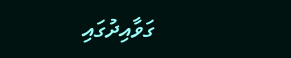ގަވާއިދުގައި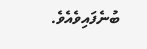ބުނެފައިވެއެވެ.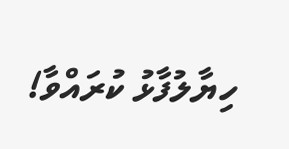ހިޔާލުފާޅު ކުރައްވާ!